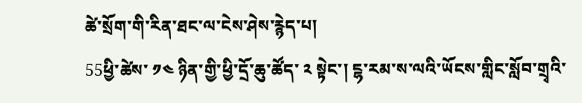ཚེ་སྲོག་གི་རིན་ཐང་ལ་ངེས་ཤེས་རྙེད་པ།
55ཕྱི་ཚེས་ ༡༤ ཉིན་གྱི་ཕྱི་དྲོ་ཆུ་ཚོད་ ༢ སྟེང་། ངྷ་རམ་ས་ལའི་ཡོངས་གླིང་སློབ་གྲྭའི་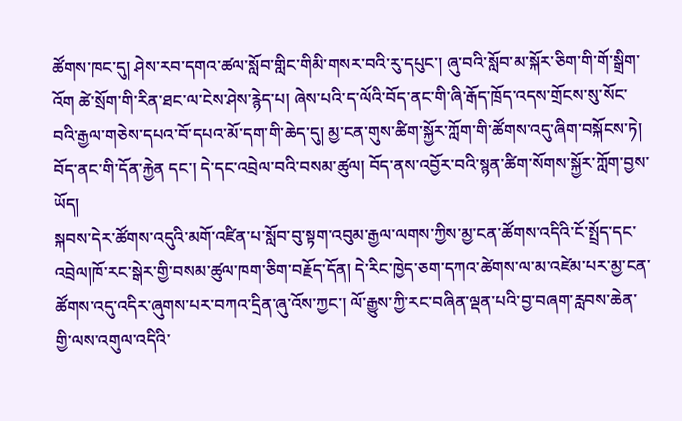ཚོགས་ཁང་དུ། ཤེས་རབ་དགའ་ཚལ་སློབ་གླིང་གིམི་གསར་བའི་རུ་དཔུང་། ཞུ་བའི་སློབ་མ་སྐོར་ཅིག་གི་གོ་སྒྲིག་འོག ཚེ་སྲོག་གི་རིན་ཐང་ལ་ངེས་ཤེས་རྙེད་པ། ཞེས་པའི་ད་ལོའི་བོད་ནང་གི་ཞི་རྒོད་ཁྲོད་འདས་གྲོངས་སུ་སོང་བའི་རྒྱལ་གཅེས་དཔའ་བོ་དཔའ་མོ་དག་གི་ཆེད་དུ། མྱ་ངན་གུས་ཚིག་སྐྱོར་ཀློག་གི་ཚོགས་འདུ་ཞིག་བསྐོངས་ཏེ། བོད་ནང་གི་དོན་རྐྱེན དང་། དེ་དང་འབྲེལ་བའི་བསམ་ཚུལ། བོད་ནས་འབྱོར་བའི་སྙན་ཚིག་སོགས་སྐྱོར་ཀློག་བྱས་ཡོད།
སྐབས་དེར་ཚོགས་འདུའི་མགོ་འཛིན་པ་སློབ་བུ་སྟག་འབུམ་རྒྱལ་ལགས་ཀྱིས་མྱ་ངན་ཚོགས་འདིའི་ངོ་སྤྲོད་དང་འབྲེལ།ཁོ་རང་སྒེར་གྱི་བསམ་ཚུལ་ཁག་ཅིག་བརྗོད་དོན། དེ་རིང་ཁྱེད་ཅག་དཀའ་ཚེགས་ལ་མ་འཛེམ་པར་མྱ་ངན་ཚོགས་འདུ་འདིར་ཞུགས་པར་བཀའ་དྲིན་ཞུ་འོས་ཀྱང་། ལོ་རྒྱུས་ཀྱི་རང་བཞིན་ལྡན་པའི་བྱ་བཞག་རླབས་ཆེན་གྱི་ལས་འགུལ་འདིའི་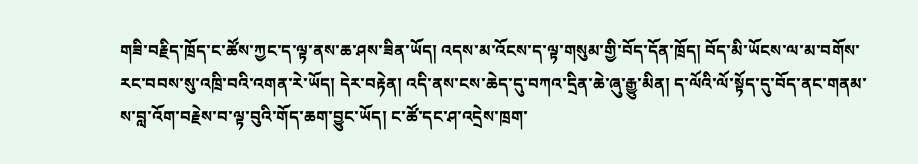གཟི་བརྗིད་ཁྲོད་ང་ཚོས་ཀྱང་ད་ལྟ་ནས་ཆ་ཤས་ཟིན་ཡོད། འདས་མ་འོངས་ད་ལྟ་གསུམ་གྱི་བོད་དོན་ཁྲོད། བོད་མི་ཡོངས་ལ་མ་བགོས་རང་བབས་སུ་འཁྲི་བའི་འགན་རེ་ཡོད། དེར་བརྟེན། འདི་ནས་ངས་ཆེད་དུ་བཀའ་དྲིན་ཆེ་ཞུ་རྒྱུ་མིན། ད་ལོའི་ལོ་སྟོད་དུ་བོད་ནང་གནམ་ས་བླ་འོག་བརྗེས་བ་ལྟ་བུའི་གོད་ཆག་བྱུང་ཡོད། ང་ཚོ་དང་ཤ་འདྲེས་ཁྲག་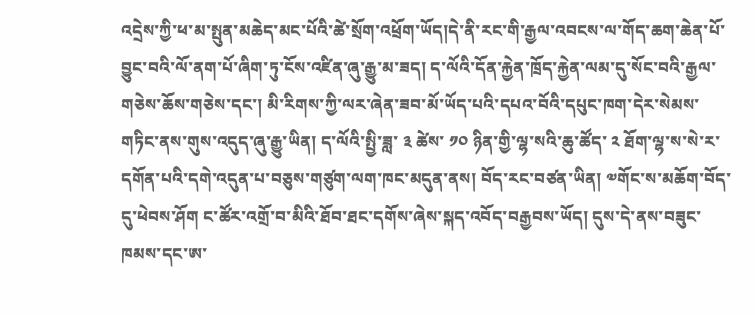འདྲེས་ཀྱི་ཕ་མ་སྤུན་མཆེད་མང་པོའི་ཚེ་སྲོག་འཕྲོག་ཡོད།དེ་ནི་རང་གི་རྒྱལ་འབངས་ལ་གོད་ཆག་ཆེན་པོ་བྱུང་བའི་ལོ་ནག་པོ་ཞིག་ཏུ་ངོས་འཛིན་ཞུ་རྒྱུ་མ་ཟད། ད་ལོའི་དོན་རྐྱེན་ཁྲོད་རྐྱེན་ལམ་དུ་སོང་བའི་རྒྱལ་གཅེས་ཆོས་གཅེས་དང་། མི་རིགས་ཀྱི་ལར་ཞེན་ཟབ་མོ་ཡོད་པའི་དཔའ་བོའི་དཔུང་ཁག་དེར་སེམས་གཏིང་ནས་གུས་འདུད་ཞུ་རྒྱུ་ཡིན། ད་ལོའི་སྤྱི་ཟླ་ ༣ ཚེས་ ༡༠ ཉིན་གྱི་ལྷ་སའི་ཆུ་ཚོད་ ༢ ཐོག་ལྷ་ས་སེ་ར་དགོན་པའི་དགེ་འདུན་པ་བཅུས་གཙུག་ལག་ཁང་མདུན་ནས། བོད་རང་བཙན་ཡིན། ༧གོང་ས་མཆོག་བོད་དུ་ཕེབས་ཤོག ང་ཚོར་འགྲོ་བ་མིའི་ཐོབ་ཐང་དགོས་ཞེས་སྐད་འབོད་བརྒྱབས་ཡོད། དུས་དེ་ནས་བཟུང་ཁམས་དང་ཨ་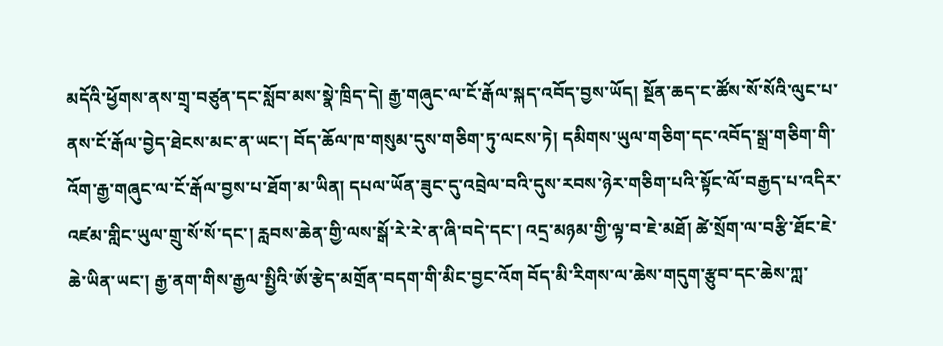མདོའི་ཕྱོགས་ནས་གྲྭ་བཙུན་དང་སློབ་མས་སྣེ་ཁྲིད་དེ། རྒྱ་གཞུང་ལ་ངོ་རྒོལ་སྐད་འབོད་བྱས་ཡོད། སྔོན་ཆད་ང་ཚོས་སོ་སོའི་ལུང་པ་ནས་ངོ་རྒོལ་བྱེད་ཐེངས་མང་ན་ཡང་། བོད་ཆོལ་ཁ་གསུམ་དུས་གཅིག་ཏུ་ལངས་ཏེ། དམིགས་ཡུལ་གཅིག་དང་འབོད་སྒྲ་གཅིག་གི་འོག་རྒྱ་གཞུང་ལ་ངོ་རྒོལ་བྱས་པ་ཐོག་མ་ཡིན། དཔལ་ཡོན་ཟུང་དུ་འབྲེལ་བའི་དུས་རབས་ཉེར་གཅིག་པའི་སྟོང་ལོ་བརྒྱད་པ་འདིར་འཛམ་གླིང་ཡུལ་གྲུ་སོ་སོ་དང་། རླབས་ཆེན་གྱི་ལས་སྒོ་རེ་རེ་ན་ཞི་བདེ་དང་། འདྲ་མཉམ་གྱི་ལྟ་བ་ཇེ་མཐོ། ཚེ་སྲོག་ལ་བརྩི་ཐོང་ཇེ་ཆེ་ཡིན་ཡང་། རྒྱ་ནག་གིས་རྒྱལ་སྤྱིའི་ཨོ་རྩེད་མགྲོན་བདག་གི་མིང་བྱང་འོག བོད་མི་རིགས་ལ་ཆེས་གདུག་རྩུབ་དང་ཆེས་ཀླ་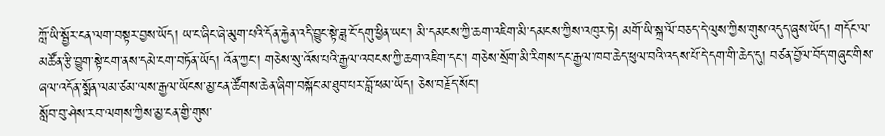ཀློ་ཡི་སྦྱོར་ངན་ལག་བསྟར་བྱས་ཡོད། ཡ་ང་ཞིང་ཞེ་མུག་པའི་དོན་རྐྱེན་འདི་བྱུང་སྟེ་ཟླ་ངོ་དགུ་ཕྱིན་ཡང་། མི་དམངས་ཀྱི་ཆག་འཇིག་མི་དམངས་ཀྱིས་འཁུར་ཏེ། མགོ་ཡི་སྐྲ་ལོ་བཅད་དེ་ལུས་ཀྱིས་གུས་འདུད་ཞུས་ཡོད། གདོང་ལ་མཚོན་རྩི་བྱུག་སྟེ་ངག་ནས་དམེ་ངག་བཏོན་ཡོད། འོན་ཀྱང་། གཅེས་སུ་འོས་པའི་རྒྱལ་འབངས་ཀྱི་ཆག་འཇིག་དང་། གཅེས་སྲོག་མི་རིགས་དང་རྒྱལ་ཁབ་ཆེད་ཕུལ་བའི་འདས་པོ་དེ་དག་གི་ཆེད་དུ། བཙན་བྱོལ་བོད་གཞུང་གིས་ཞལ་འདོན་སྨོན་ལམ་ཙམ་ལས་རྒྱལ་ཡོངས་མྱ་ངན་ཚོགས་ཆེན་ཞིག་བསྐོང་མ་ཐུབ་པར་བློ་ཕམ་ཡོད། ཅེས་བརྗོད་སོང་།
སློབ་བུ་ཤེས་རབ་ལགས་ཀྱིས་མྱ་ངན་གྱི་གུས་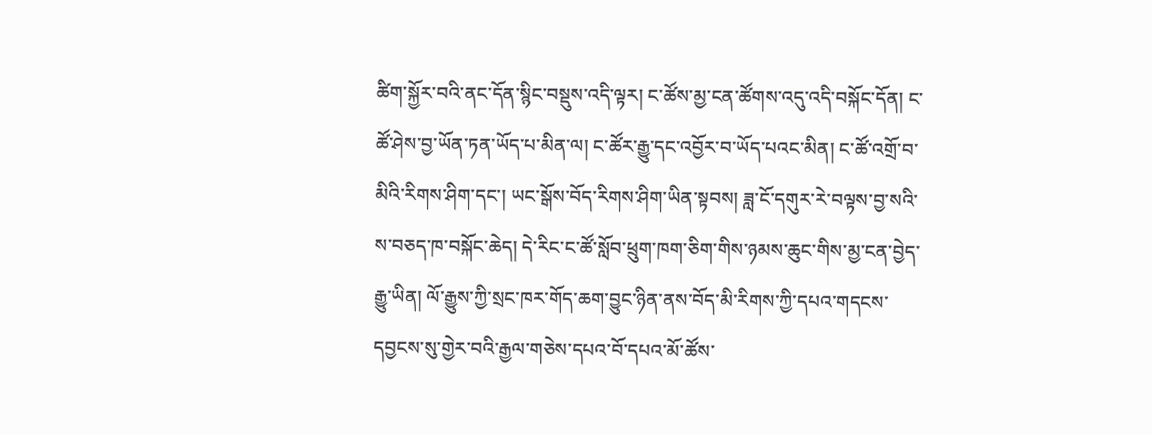ཚིག་སྐྱོར་བའི་ནང་དོན་སྙིང་བསྡུས་འདི་ལྟར། ང་ཚོས་མྱ་ངན་ཚོགས་འདུ་འདི་བསྐོང་དོན། ང་ཚོ་ཤེས་བྱ་ཡོན་ཏན་ཡོད་པ་མིན་ལ། ང་ཚོར་རྒྱུ་དང་འབྱོར་བ་ཡོད་པའང་མིན། ང་ཚོ་འགྲོ་བ་མིའི་རིགས་ཤིག་དང་། ཡང་སྒོས་བོད་རིགས་ཤིག་ཡིན་སྟབས། ཟླ་ངོ་དགུར་རེ་བལྟས་བྱ་སའི་ས་བཅད་ཁ་བསྐོང་ཆེད། དེ་རིང་ང་ཚོ་སློབ་ཕྲུག་ཁག་ཅིག་གིས་ཉམས་ཆུང་གིས་མྱ་ངན་བྱེད་རྒྱུ་ཡིན། ལོ་རྒྱུས་ཀྱི་སྲང་ཁར་གོད་ཆག་བྱུང་ཉིན་ནས་བོད་མི་རིགས་ཀྱི་དཔའ་གདངས་དབྱངས་སུ་གྱེར་བའི་རྒྱལ་གཅེས་དཔའ་བོ་དཔའ་མོ་ཚོས་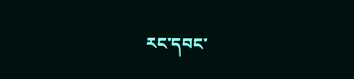རང་དབང་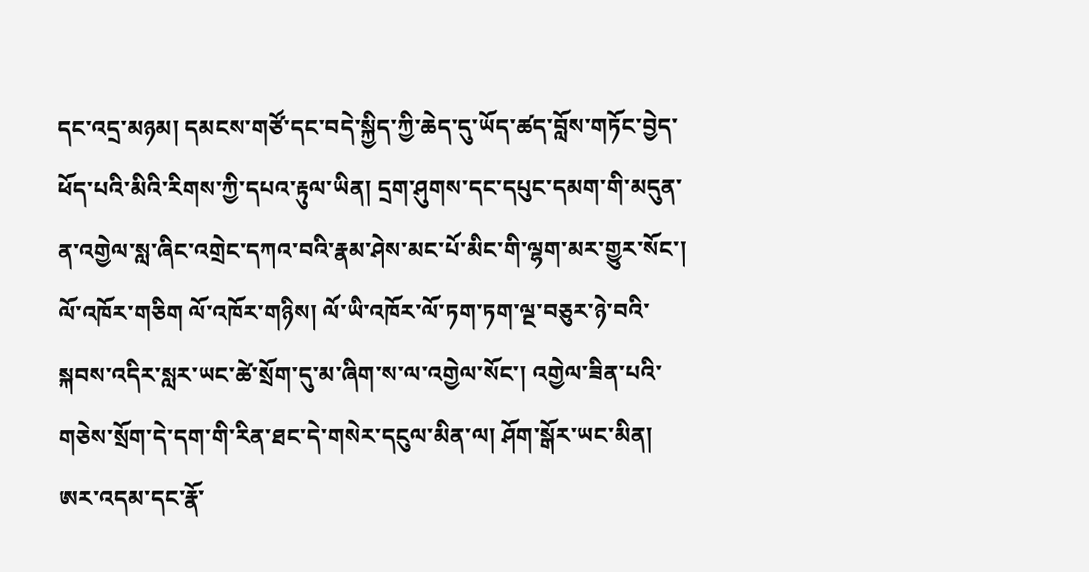དང་འདྲ་མཉམ། དམངས་གཙོ་དང་བདེ་སྐྱིད་ཀྱི་ཆེད་དུ་ཡོད་ཚད་བློས་གཏོང་བྱེད་ཕོད་པའི་མིའི་རིགས་ཀྱི་དཔའ་རྟུལ་ཡིན། དྲག་ཤུགས་དང་དཔུང་དམག་གི་མདུན་ན་འགྱེལ་སླ་ཞིང་འགྲེང་དཀའ་བའི་རྣམ་ཤེས་མང་པོ་མིང་གི་ལྷག་མར་གྱུར་སོང་། ལོ་འཁོར་གཅིག ལོ་འཁོར་གཉིས། ལོ་ཡི་འཁོར་ལོ་ཏག་ཏག་ལྔ་བཅུར་ཉེ་བའི་སྐབས་འདིར་སླར་ཡང་ཚེ་སྲོག་དུ་མ་ཞིག་ས་ལ་འགྱེལ་སོང་། འགྱེལ་ཟིན་པའི་གཅེས་སྲོག་དེ་དག་གི་རིན་ཐང་དེ་གསེར་དངུལ་མིན་ལ། ཤོག་སྒོར་ཡང་མིན། ཨར་འདམ་དང་རྣོ་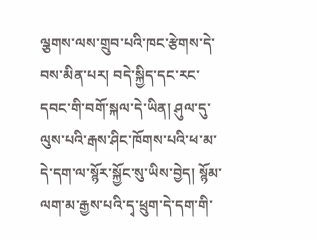ལྕགས་ལས་གྲུབ་པའི་ཁང་རྩེགས་དེ་བས་མིན་པར། བདེ་སྐྱིད་དང་རང་དབང་གི་བགོ་སྐལ་དེ་ཡིན། ཤུལ་དུ་ལུས་པའི་རྒས་ཤིང་ཁོགས་པའི་ཕ་མ་དེ་དག་ལ་སྙོར་སྐྱོང་སུ་ཡིས་བྱེད། སྙོམ་ལག་མ་རྒྱས་པའི་དྭ་ཕྲུག་དེ་དག་གི་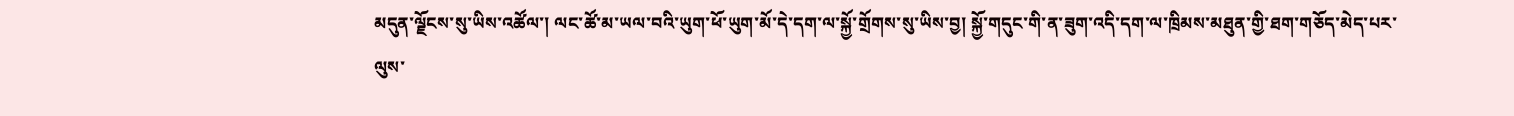མདུན་ལྗོངས་སུ་ཡིས་འཚོལ་། ལང་ཚོ་མ་ཡལ་བའི་ཡུག་ཕོ་ཡུག་མོ་དེ་དག་ལ་སྐྱོ་གྲོགས་སུ་ཡིས་བྱ། སྐྱོ་གདུང་གི་ན་ཟུག་འདི་དག་ལ་ཁྲིམས་མཐུན་གྱི་ཐག་གཅོད་མེད་པར་ལུས་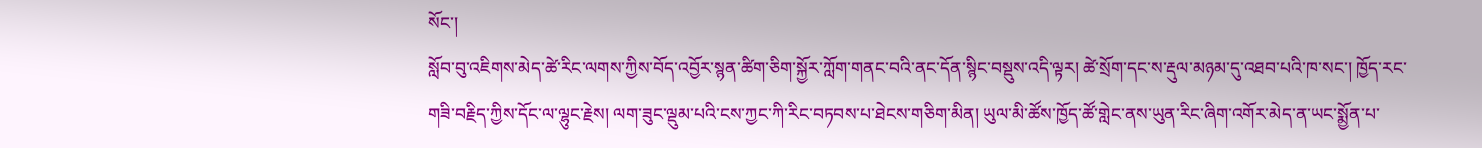སོང་།
སློབ་བུ་འཇིགས་མེད་ཚེ་རིང་ལགས་ཀྱིས་བོད་འབྱོར་སྙན་ཚིག་ཅིག་སྐྱོར་ཀློག་གནང་བའི་ནང་དོན་སྙིང་བསྡུས་འདི་ལྟར། ཚེ་སྲོག་དང་ས་རྡུལ་མཉམ་དུ་འཐབ་པའི་ཁ་སང་། ཁྱོད་རང་གཟི་བརྗིད་ཀྱིས་དོང་ལ་ལྷུང་རྗེས། ལག་ཟུང་ལྡུམ་པའི་ངས་ཀྱང་ཀི་རིང་བཏབས་པ་ཐེངས་གཅིག་མིན། ཡུལ་མི་ཚོས་ཁྱོད་ཚོ་གླེང་ནས་ཡུན་རིང་ཞིག་འགོར་མེད་ན་ཡང་སྨྱོན་པ་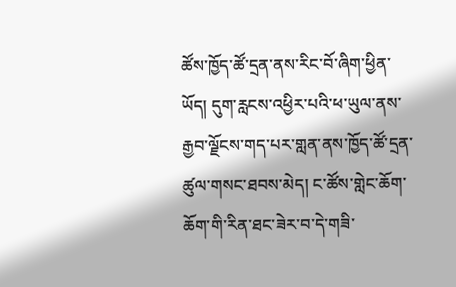ཚོས་ཁྱོད་ཚོ་དྲན་ནས་རིང་བོ་ཞིག་ཕྱིན་ཡོད། དུག་རླངས་འཕྱིར་པའི་ཕ་ཡུལ་ནས་རྒྱབ་ལྗོངས་གད་པར་གླན་ནས་ཁྱོད་ཚོ་དྲན་ཚུལ་གསང་ཐབས་མེད། ང་ཚོས་གླེང་ཆོག་ཆོག་གི་རིན་ཐང་ཟེར་བ་དེ་གཟི་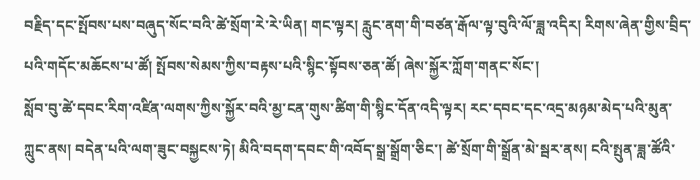བརྗིད་དང་སྤོབས་པས་བཞུད་སོང་བའི་ཚེ་སྲོག་རེ་རེ་ཡིན། གང་ལྟར། རླུང་ནག་གི་བཙན་རྒོལ་ལྟ་བུའི་ལོ་ཟླ་འདིར། རིགས་ཞེན་གྱིས་བྲིད་པའི་གདོང་མཆོངས་པ་ཚོ། སྤོབས་སེམས་ཀྱིས་བརྟས་པའི་སྙིང་སྟོབས་ཅན་ཚོ། ཞེས་སྐྱོར་ཀློག་གནང་སོང་།
སློབ་བུ་ཚེ་དབང་རིག་འཛིན་ལགས་ཀྱིས་སྐྱོར་བའི་མྱ་ངན་གུས་ཚིག་གི་སྙིང་དོན་འདི་ལྟར། རང་དབང་དང་འདྲ་མཉམ་མེད་པའི་མུན་ཀླུང་ནས། བདེན་པའི་ལག་ཟུང་བསྐྱངས་ཏེ། མིའི་བདག་དབང་གི་འབོད་སྒྲ་སྒྲོག་ཅིང་། ཚེ་སྲོག་གི་སྒྲོན་མེ་སྦར་ནས། ངའི་སྤུན་ཟླ་ཚོའི་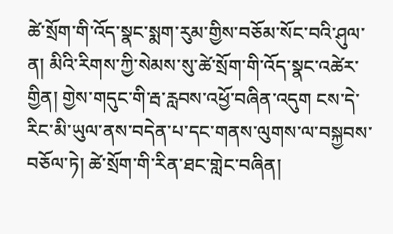ཚེ་སྲོག་གི་འོད་སྣང་སྨག་རུམ་གྱིས་བཅོམ་སོང་བའི་ཤུལ་ན། མིའི་རིགས་ཀྱི་སེམས་སུ་ཚེ་སྲོག་གི་འོད་སྣང་འཚེར་གྱིན། གྱེས་གདུང་གི་རྦ་རླབས་འཕྱོ་བཞིན་འདུག ངས་དེ་རིང་མི་ཡུལ་ནས་བདེན་པ་དང་གནས་ལུགས་ལ་བསྐྱབས་བཅོལ་ཏེ། ཚེ་སྲོག་གི་རིན་ཐང་གླེང་བཞིན།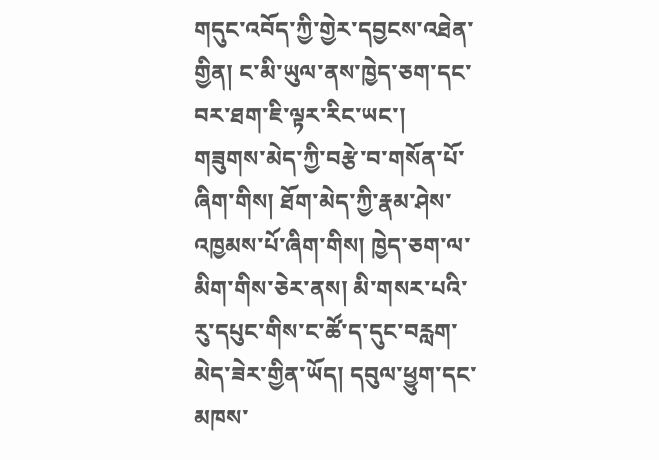གདུང་འབོད་ཀྱི་གྱེར་དབྱངས་འཐེན་གྱིན། ང་མི་ཡུལ་ནས་ཁྱེད་ཅག་དང་བར་ཐག་ཇི་ལྟར་རིང་ཡང་། གཟུགས་མེད་ཀྱི་བརྩེ་བ་གསོན་པོ་ཞིག་གིས། ཐོག་མེད་ཀྱི་རྣམ་ཤེས་འཁྱམས་པོ་ཞིག་གིས། ཁྱེད་ཅག་ལ་མིག་གིས་ཅེར་ནས། མི་གསར་པའི་རུ་དཔུང་གིས་ང་ཚོ་ད་དུང་བརླག་མེད་ཟེར་གྱིན་ཡོད། དབུལ་ཕྱུག་དང་མཁས་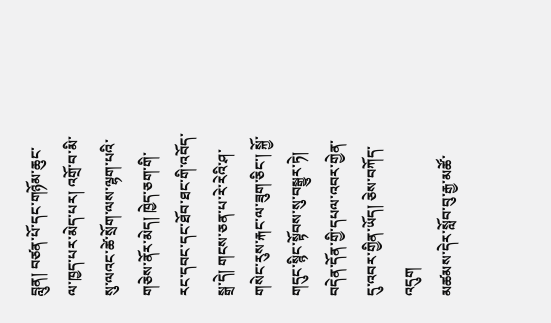བླུན། བཙན་པོ་དང་གཉོམ་ཆུང་ལ་ཁྱད་པར་མེད་པར། འགྲོ་བ་མི་སུ་ལའང་ཚེ་སྲོག་ལས་ལྷག་པའི་གཅེས་ནོར་མེད། ཁྱེད་ཅག་གི་རང་དབང་དང་ཐོབ་ཐང་གི་འབོད་སྒྲ་དེ། གངས་ཅན་པ་རེ་རེའི་ཤ་གསེང་རུས་རྐང་ལ་ཟུག་ཅིང་། སྐྱོ་གདུང་སྙིང་སྟོབས་སུ་བསྒྱུར་ཏེ། བདེན་དོན་གྱི་དཔལ་འབར་གྱེན་དུ་འབར་གྱིན་ཡོད། ཅེས་བཀོད་འདུག
མཚམས་དེར་སློབ་བུ་རྒྱ་མཚོ་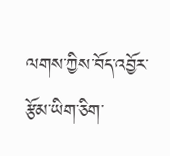ལགས་ཀྱིས་བོད་འབྱོར་རྩོམ་ཡིག་ཅིག་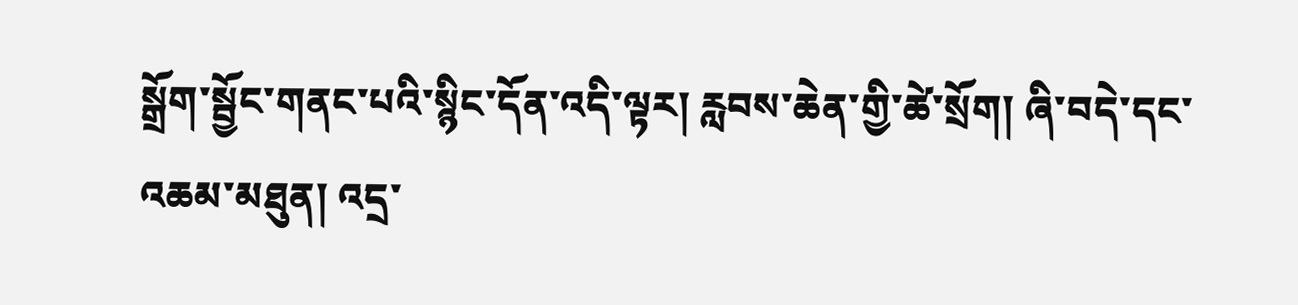སྒྲོག་སྦྱོང་གནང་པའི་སྙིང་དོན་འདི་ལྟར། རླབས་ཆེན་གྱི་ཚེ་སྲོག། ཞི་བདེ་དང་འཆམ་མཐུན། འདྲ་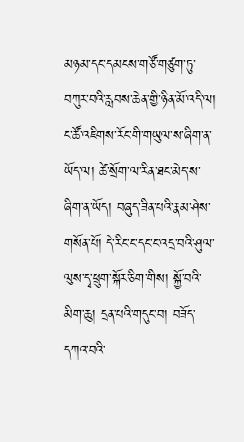མཉམ་དང་དམངས་གཙོ་གཙུག་ཏུ་བཀུར་བའི་རླབས་ཆེན་གྱི་ཉིན་མོ་འདི་ལ། ང་ཚོ་འཇིགས་རོང་གི་གཡུལ་ས་ཞིག་ན་ཡོད་ལ། ཚེ་སྲོག་ལ་རིན་ཐང་མེད་ས་ཞིག་ན་ཡོད། བཞུད་ཟིན་པའི་རྣམ་ཤེས་གསོན་པོ། དེ་རིང་ང་དང་ང་འདྲ་བའི་ཤུལ་ལུས་དྭ་ཕྲུག་སྐོར་ཅིག་གིས། སྐྱོ་བའི་མིག་ཆུ། དྲན་པའི་གདུང་བ། བཟོད་དཀའ་བའི་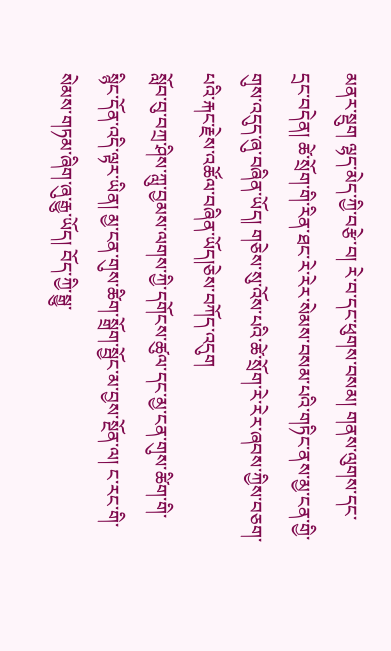མནར་སྡུག ལྷད་མེད་ཀྱི་བརྩེ་བ། རེ་བ་དང་ཕུགས་བསམ། གནས་ལུགས་དང་དྲང་བདེན། ཚེ་སྲོག་གི་རིན་ཐང་རེ་རེར་སེམས་བསམ་པའི་གཏིང་ནས་མྱ་ངན་གྱི་གུས་འདུད་ཞུ་བཞིན་ཡོད། གཅེས་སུ་འོས་པའི་ཚེ་སྲོག་རེ་རེར་ཞབས་ཀྱིས་བཅག་པའི་རྐང་རྗེས་འཚོལ་བཞིན་ཡོད།ཅེས་བཀོད་འདུག
སློབ་བུ་བཀྲ་ཤིས་ཀླུ་བྱམས་ལགས་ཀྱི་དགོངས་ཚུལ་དང་མྱ་ངན་གུས་ཚིག་གི་སྙིང་དོན་འདི་ལྟར་ཡིན། མྱ་ངན་གུས་ཚིག་སྒྲོག་སྦྱོང་མ་བྱས་སྔོན་ལ། ང་རང་གི་སེམས་གཏམ་ཞིག་ཞུ་རྒྱུ་ཡོད། བོད་ཀྱི་སྒྱུ་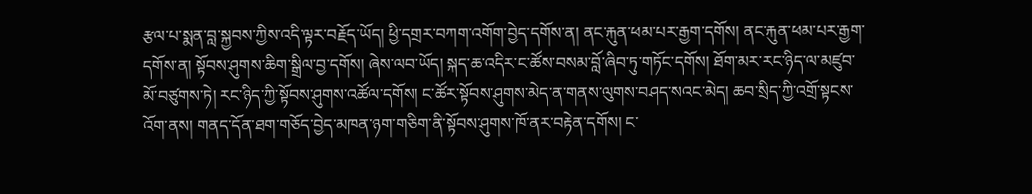རྩལ་པ་སྨན་བླ་སྐྱབས་ཀྱིས་འདི་ལྟར་བརྗོད་ཡོད། ཕྱི་དགྲར་བཀག་འགོག་བྱེད་དགོས་ན། ནང་རྐུན་ཕམ་པར་རྒྱག་དགོས། ནང་རྐུན་ཕམ་པར་རྒྱག་དགོས་ན། སྟོབས་ཤུགས་ཆིག་སྒྲིལ་བྱ་དགོས། ཞེས་ལབ་ཡོད། སྐད་ཆ་འདིར་ང་ཚོས་བསམ་བློ་ཞིབ་ཏུ་གཏོང་དགོས། ཐོག་མར་རང་ཉིད་ལ་མཛུབ་མོ་བཙུགས་ཏེ། རང་ཉིད་ཀྱི་སྟོབས་ཤུགས་འཚོལ་དགོས། ང་ཚོར་སྟོབས་ཤུགས་མེད་ན་གནས་ལུགས་བཤད་སའང་མེད། ཆབ་སྲིད་ཀྱི་འགྲོ་སྟངས་འོག་ནས། གནད་དོན་ཐག་གཅོད་བྱེད་མཁན་ཉག་གཅིག་ནི་སྟོབས་ཤུགས་ཁོ་ནར་བརྟེན་དགོས། ང་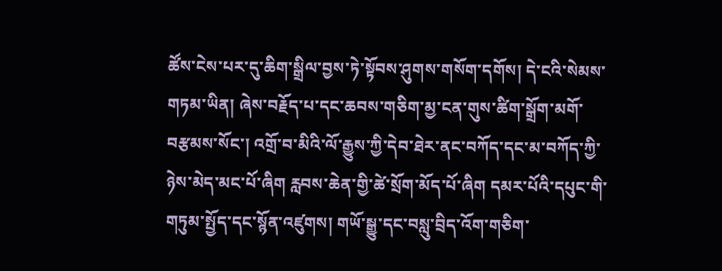ཚོས་ངེས་པར་དུ་ཆིག་སྒྲིལ་བྱས་ཏེ་སྟོབས་ཤུགས་གསོག་དགོས། དེ་ངའི་སེམས་གཏམ་ཡིན། ཞེས་བརྗོད་པ་དང་ཆབས་གཅིག་མྱ་ངན་གུས་ཚིག་སྒྲོག་མགོ་བརྩམས་སོང་། འགྲོ་བ་མིའི་ལོ་རྒྱུས་ཀྱི་དེབ་ཐེར་ནང་བཀོད་དང་མ་བཀོད་ཀྱི་ཉེས་མེད་མང་པོ་ཞིག རླབས་ཆེན་གྱི་ཚེ་སྲོག་མོད་པོ་ཞིག དམར་པོའི་དཔུང་གི་གཏུམ་སྤྱོད་དང་སྙོན་འཛུགས། གཡོ་སྒྱུ་དང་བསླུ་བྲིད་འོག་གཅིག་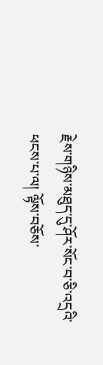རྗེས་གཉིས་མཐུད་དུ་ཤོར་སོང་བ་ཅི་འདྲའི་ཕངས་པ་ལ། ལྟོས་བཅོས་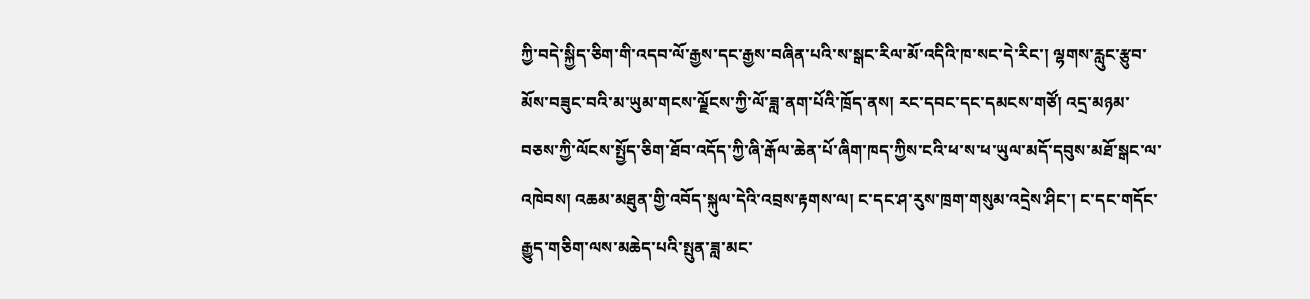ཀྱི་བདེ་སྐྱིད་ཅིག་གི་འདབ་ལོ་རྒྱས་དང་རྒྱས་བཞིན་པའི་ས་སྒང་རིལ་མོ་འདིའི་ཁ་སང་དེ་རིང་། ལྷགས་རླུང་རྩུབ་མོས་བཟུང་བའི་མ་ཡུམ་གངས་ལྗོངས་ཀྱི་ལོ་ཟླ་ནག་པོའི་ཁྲོད་ནས། རང་དབང་དང་དམངས་གཙོ། འདྲ་མཉམ་བཅས་ཀྱི་ལོངས་སྤྱོད་ཅིག་ཐོབ་འདོད་ཀྱི་ཞི་རྒོལ་ཆེན་པོ་ཞིག་ཁད་ཀྱིས་ངའི་ཕ་ས་ཕ་ཡུལ་མདོ་དབུས་མཐོ་སྒང་ལ་འཁེབས། འཆམ་མཐུན་གྱི་འབོད་སྐུལ་དེའི་འབྲས་རྟགས་ལ། ང་དང་ཤ་རུས་ཁྲག་གསུམ་འདྲེས་ཤིང་། ང་དང་གདོང་རྒྱུད་གཅིག་ལས་མཆེད་པའི་སྤུན་ཟླ་མང་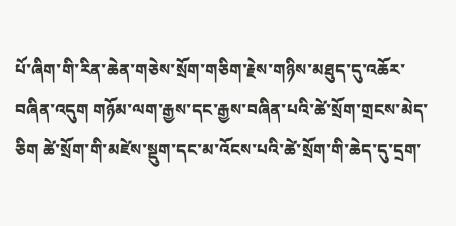པོ་ཞིག་གི་རིན་ཆེན་གཅེས་སྲོག་གཅིག་རྗེས་གཉིས་མཐུད་དུ་འཆོར་བཞིན་འདུག གཉོམ་ལག་རྒྱས་དང་རྒྱས་བཞིན་པའི་ཚེ་སྲོག་གྲངས་མེད་ཅིག ཚེ་སྲོག་གི་མཛེས་སྡུག་དང་མ་འོངས་པའི་ཚེ་སྲོག་གི་ཆེད་དུ་དྲག་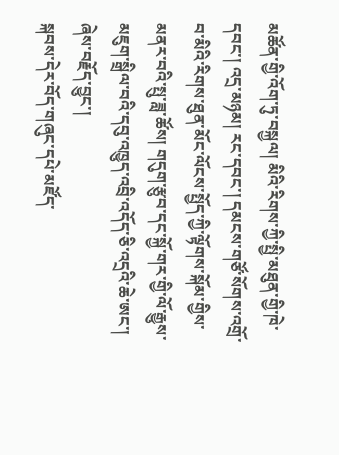མཚོན་གྱི་འོག་ཏུ་བསྐྱལ། མིའི་རིགས་ཀྱི་སྤྱི་མཐུན་གྱི་ཁེ་དབང་། འདྲ་མཉམ། རང་དབང་། དམངས་གཙོ་སོགས་འགྲོ་བ་མིའི་རིགས་ཐུན་མོང་ལོངས་སྤྱོད་ཀྱི་ལྟོགས་སྐོམ་གྱིས་མནར་བའི་སྤུ་ཟླ་ཚོས། གདུག་རྩུབ་དང་སྐྱོ་གར་གྱི་ལོ་རྒྱུས་མཇུག་སྒྲིལ་བའི་དབུ་འཁྱུད་འབྲི་འདོད་ཅི་འདྲའི་ཆེ་ཨང་། ཞེས་བརྗོད་བྱུང་།
སྐབས་དེར་བོད་གཞུང་དཔེ་མཛོད་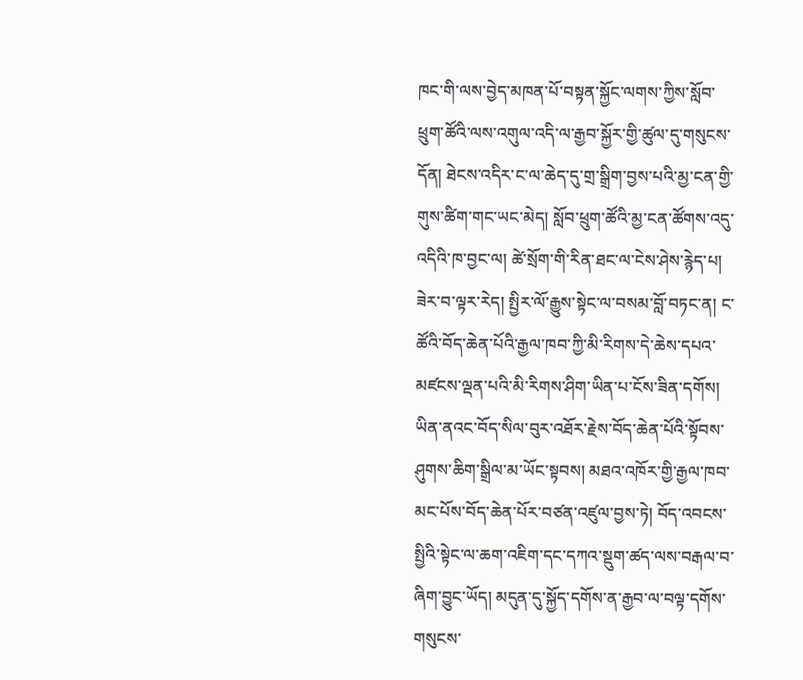ཁང་གི་ལས་བྱེད་མཁན་པོ་བསྟན་སྐྱོང་ལགས་ཀྱིས་སློབ་ཕྲུག་ཚོའི་ལས་འགུལ་འདི་ལ་རྒྱབ་སྐྱོར་གྱི་ཚུལ་དུ་གསུངས་དོན། ཐེངས་འདིར་ང་ལ་ཆེད་དུ་གྲ་སྒྲིག་བྱས་པའི་མྱ་ངན་གྱི་གུས་ཚིག་གང་ཡང་མེད། སློབ་ཕྲུག་ཚོའི་མྱ་ངན་ཚོགས་འདུ་འདིའི་ཁ་བྱང་ལ། ཚེ་སྲོག་གི་རིན་ཐང་ལ་ངེས་ཤེས་རྙེད་པ། ཟེར་བ་ལྟར་རེད། སྤྱིར་ལོ་རྒྱུས་སྟེང་ལ་བསམ་བློ་བཏང་ན། ང་ཚོའི་བོད་ཆེན་པོའི་རྒྱལ་ཁབ་ཀྱི་མི་རིགས་དེ་ཆེས་དཔའ་མཛངས་ལྡན་པའི་མི་རིགས་ཤིག་ཡིན་པ་ངོས་ཟིན་དགོས། ཡིན་ནའང་བོད་སིལ་བུར་འཐོར་རྗེས་བོད་ཆེན་པོའི་སྟོབས་ཤུགས་ཆིག་སྒྲིལ་མ་ཡོང་སྟབས། མཐའ་འཁོར་གྱི་རྒྱལ་ཁབ་མང་པོས་བོད་ཆེན་པོར་བཙན་འཛུལ་བྱས་ཏེ། བོད་འབངས་སྤྱིའི་སྟེང་ལ་ཆག་འཇིག་དང་དཀའ་སྡུག་ཚད་ལས་བརྒལ་བ་ཞིག་བྱུང་ཡོད། མདུན་དུ་སྐྱོད་དགོས་ན་རྒྱབ་ལ་བལྟ་དགོས་གསུངས་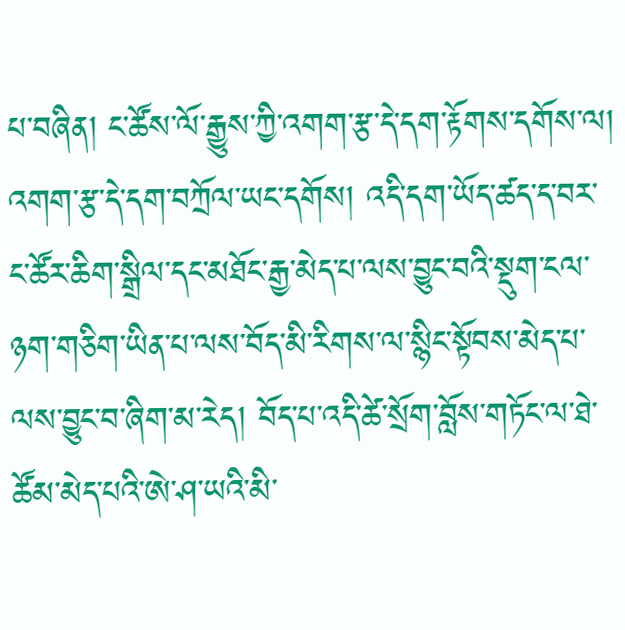པ་བཞིན། ང་ཚོས་ལོ་རྒྱུས་ཀྱི་འགག་རྩ་དེ་དག་རྟོགས་དགོས་ལ། འགག་རྩ་དེ་དག་བཀྲོལ་ཡང་དགོས། འདི་དག་ཡོད་ཚད་ད་བར་ང་ཚོར་ཆིག་སྒྲིལ་དང་མཐོང་རྒྱ་མེད་པ་ལས་བྱུང་བའི་སྡུག་ངལ་ཉག་གཅིག་ཡིན་པ་ལས་བོད་མི་རིགས་ལ་སྙིང་སྟོབས་མེད་པ་ལས་བྱུང་བ་ཞིག་མ་རེད། བོད་པ་འདི་ཚེ་སྲོག་བློས་གཏོང་ལ་ཐེ་ཚོམ་མེད་པའི་ཨེ་ཤ་ཡའི་མི་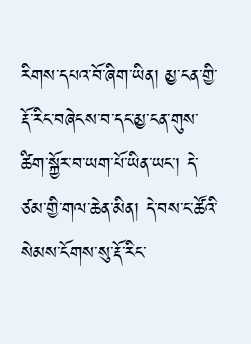རིགས་དཔའ་བོ་ཞིག་ཡིན། མྱ་ངན་གྱི་རྡོ་རིང་བཞེངས་བ་དང་མྱ་ངན་གུས་ཚིག་སྐྱོར་བ་ཡག་པོ་ཡིན་ཡང་། དེ་ཙམ་གྱི་གལ་ཆེན་མིན། དེ་བས་ང་ཚོའི་སེམས་ངོགས་སུ་རྡོ་རིང་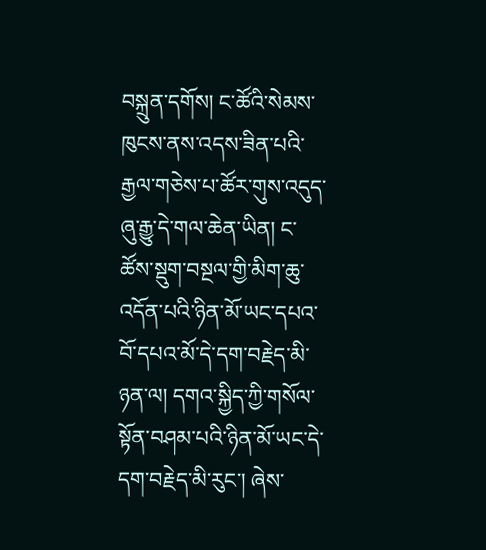བསྐྲུན་དགོས། ང་ཚོའི་སེམས་ཁུངས་ནས་འདས་ཟིན་པའི་རྒྱལ་གཅེས་པ་ཚོར་གུས་འདུད་ཞུ་རྒྱུ་དེ་གལ་ཆེན་ཡིན། ང་ཚོས་སྡུག་བསྔལ་གྱི་མིག་ཆུ་འདོན་པའི་ཉིན་མོ་ཡང་དཔའ་བོ་དཔའ་མོ་དེ་དག་བརྗེད་མི་ཉན་ལ། དགའ་སྐྱིད་ཀྱི་གསོལ་སྟོན་བཤམ་པའི་ཉིན་མོ་ཡང་དེ་དག་བརྗེད་མི་རུང་། ཞེས་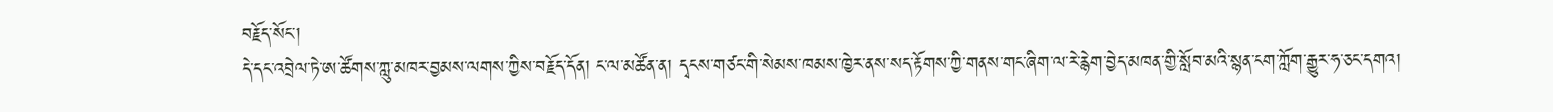བརྗོད་སོང་།
དེ་དང་འབྲེལ་ཏེ་ཨ་ཚོགས་ཀླུ་མཁར་བྱམས་ལགས་ཀྱིས་བརྗོད་དོན། ང་ལ་མཚོན་ན། དྭངས་གཙང་གི་སེམས་ཁམས་ཁྱེར་ནས་སད་རྟོགས་ཀྱི་གནས་གང་ཞིག་ལ་རེ་རྙེག་བྱེད་མཁན་གྱི་སློབ་མའི་སྙན་ངག་ཀློག་རྒྱུར་ཧ་ཅང་དགའ།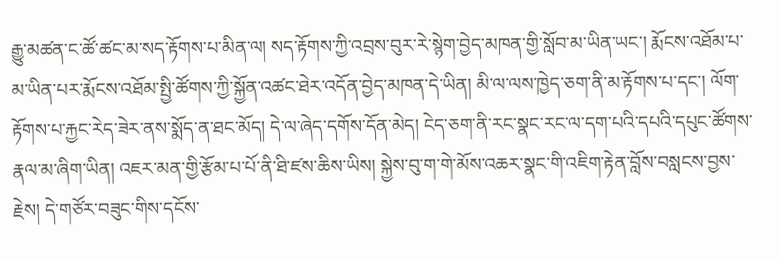རྒྱུ་མཚན་ང་ཚོ་ཚང་མ་སད་རྟོགས་པ་མིན་ལ། སད་རྟོགས་ཀྱི་འབྲས་བུར་རེ་སྙེག་བྱེད་མཁན་གྱི་སློབ་མ་ཡིན་ཡང་། རྨོངས་འཐོམ་པ་མ་ཡིན་པར་རྨོངས་འཐོམ་སྤྱི་ཚོགས་ཀྱི་སྐྱོན་འཚང་ཐེར་འདོན་བྱེད་མཁན་དེ་ཡིན། མི་ལ་ལས་ཁྱེད་ཅག་ནི་མ་རྟོགས་པ་དང་། ལོག་རྟོགས་པ་རྐྱང་རེད་ཟེར་ནས་སྨོད་ན་ཐང་མོད། དེ་ལ་ཞེད་དགོས་དོན་མེད། ངེད་ཅག་ནི་རང་སྣང་རང་ལ་དག་པའི་དཔའི་དཔུང་ཚོགས་རྣལ་མ་ཞིག་ཡིན། འཇར་མན་གྱི་རྩོམ་པ་པོ་ནི་ཐི་ཛས་ཆིས་ཡིས། སྐྱེས་བུ་ག་གེ་མོས་འཆར་སྣང་གི་འཇིག་རྟེན་བློས་བསླངས་བྱས་རྗེས། དེ་གཙོར་བཟུང་གིས་དངོས་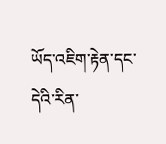ཡོད་འཇིག་རྟེན་དང་དེའི་རིན་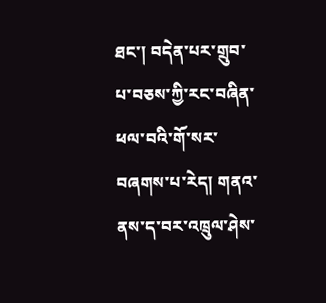ཐང་། བདེན་པར་གྲུབ་པ་བཅས་ཀྱི་རང་བཞིན་ཕལ་བའི་གོ་སར་བཞགས་པ་རེད། གནའ་ནས་ད་བར་འཁྲུལ་ཤེས་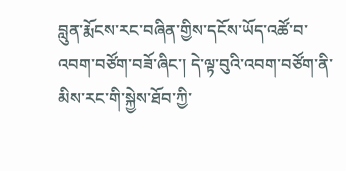བླུན་རྨོངས་རང་བཞིན་གྱིས་དངོས་ཡོད་འཚོ་བ་འབག་བཙོག་བཟོ་ཞིང་། དེ་ལྟ་བུའི་འབག་བཙོག་ནི་མིས་རང་གི་སྐྱེས་ཐོབ་ཀྱི་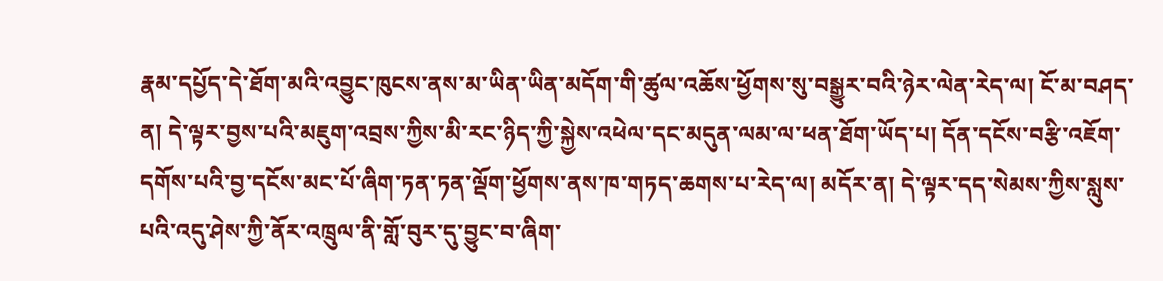རྣམ་དཔྱོད་དེ་ཐོག་མའི་འབྱུང་ཁུངས་ནས་མ་ཡིན་ཡིན་མདོག་གི་ཚུལ་འཆོས་ཕྱོགས་སུ་བསྒྱུར་བའི་ཉེར་ལེན་རེད་ལ། ངོ་མ་བཤད་ན། དེ་ལྟར་བྱས་པའི་མཇུག་འབྲས་ཀྱིས་མི་རང་ཉིད་ཀྱི་སྐྱེས་འཕེལ་དང་མདུན་ལམ་ལ་ཕན་ཐོག་ཡོད་པ། དོན་དངོས་བརྩི་འཇོག་དགོས་པའི་བྱ་དངོས་མང་པོ་ཞིག་ཏན་ཏན་ལྡོག་ཕྱོགས་ནས་ཁ་གཏད་ཆགས་པ་རེད་ལ། མདོར་ན། དེ་ལྟར་དད་སེམས་ཀྱིས་སླུས་པའི་འདུ་ཤེས་ཀྱི་ནོར་འཁྲུལ་ནི་གློ་བུར་དུ་བྱུང་བ་ཞིག་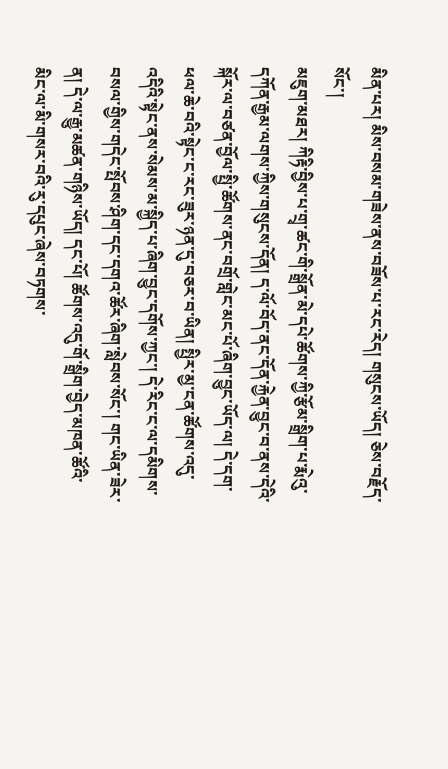མིན་པར། མིས་བསམ་གཟེས་ནས་བཟོས་པ་རང་རེད། གསུངས་ཡོད། ཅེས་བརྗོད་སོང་།
མཇུག་མཐར། ཀིརྟི་བྱིས་པ་གྲྭ་ཚང་གི་སྒྲོན་མེ་དཔེ་ཚོགས་ཀྱི་རྩོམ་སྒྲིག་པ་རྨེའུ་དཀོན་རྒྱམ་ལགས་ཀྱིས་གསུངས་དོན། ད་ལོ་བོད་ནང་དོན་རྐྱེན་བྱུང་བ་ནས་དེའི་སྐོར་ལ་བཙན་བྱོལ་སྤྱི་ཚོགས་ནང་བགྲོ་གླེང་མང་པོ་ཞིག་བྱུང་ཡོད་ལ། དེ་དག་ཕལ་ཆེ་བའི་སྟེང་ང་རང་ཟུར་ཉན་དུ་བཅར་བ་ཡིན། སྤྱིར་མྱ་ངན་ཚོགས་འདུ་འདིའི་སྟེང་ནས་སེམས་མ་སྐྱིད་པ་ཞིག་བྱུང་དགོས་ཀྱང་། དེ་རིང་ང་ལ་དམིགས་བསལ་གྱིས་གདེང་སྤོབས་ཤིག་དང་དགའ་ཚོར་ཞིག་སླེབས་སོང་། གང་ཡིན་ཟེར་ན། དེ་ལ་རྒྱུ་མཚན་གཉིས་ཡོད། དང་པོ། ཚོགས་འདུ་གོ་སྒྲིག་བྱེད་མཁན་ཚོའི་མིང་ལ་མི་གསར་བའི་རུ་དཔུང་ཞེས་བཏགས་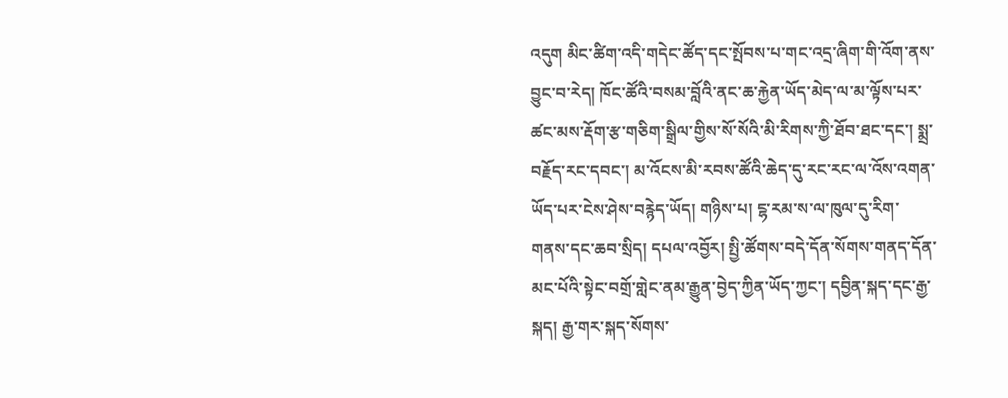འདུག མིང་ཚིག་འདི་གདེང་ཚོད་དང་སྤོབས་པ་གང་འདྲ་ཞིག་གི་འོག་ནས་བྱུང་བ་རེད། ཁོང་ཚོའི་བསམ་བློའི་ནང་ཆ་རྐྱེན་ཡོད་མེད་ལ་མ་ལྟོས་པར་ཚང་མས་རྡོག་རྩ་གཅིག་སྒྲིལ་གྱིས་སོ་སོའི་མི་རིགས་ཀྱི་ཐོབ་ཐང་དང་། སྨྲ་བརྗོད་རང་དབང་། མ་འོངས་མི་རབས་ཚོའི་ཆེད་དུ་རང་རང་ལ་འོས་འགན་ཡོད་པར་ངེས་ཤེས་བརྙེད་ཡོད། གཉིས་པ། ངྷ་རམ་ས་ལ་ཁུལ་དུ་རིག་གནས་དང་ཆབ་སྲིད། དཔལ་འབྱོར། སྤྱི་ཚོགས་བདེ་དོན་སོགས་གནད་དོན་མང་པོའི་སྟེང་བགྲོ་གླེང་ནམ་རྒྱུན་བྱེད་ཀྱིན་ཡོད་ཀྱང་། དབྱིན་སྐད་དང་རྒྱ་སྐད། རྒྱ་གར་སྐད་སོགས་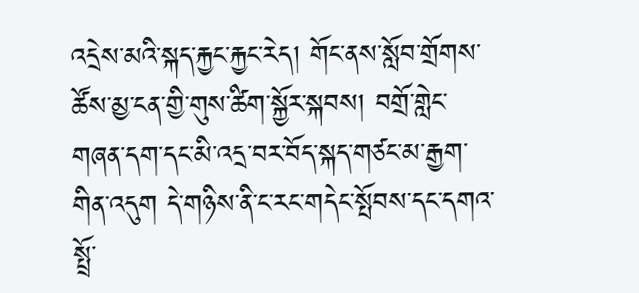འདྲེས་མའི་སྐད་རྐྱང་རྐྱང་རེད། གོང་ནས་སློབ་གྲོགས་ཚོས་མྱ་ངན་གྱི་གུས་ཚིག་སྐྱོར་སྐབས། བགྲོ་གླེང་གཞན་དག་དང་མི་འདྲ་བར་བོད་སྐད་གཙང་མ་རྒྱག་གིན་འདུག དེ་གཉིས་ནི་ང་རང་གདེང་སྤོབས་དང་དགའ་སྤྲོ་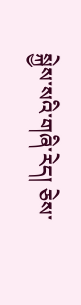སྐྱེས་སའི་གཞི་རེད། ཅེས་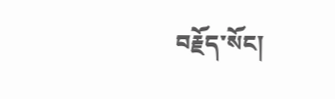བརྗོད་སོང།